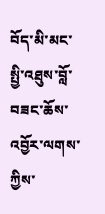བོད་མི་མང་སྤྱི་འཐུས་བློ་བཟང་ཆོས་འབྱོར་ལགས་ཀྱིས་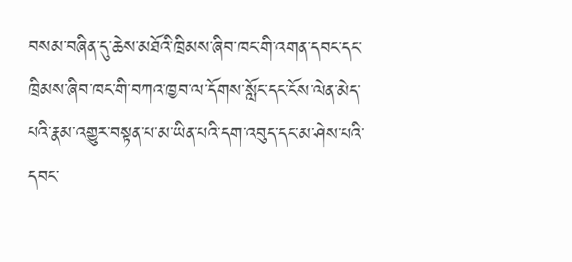བསམ་བཞིན་དུ་ཆེས་མཐོའི་ཁྲིམས་ཞིབ་ཁང་གི་འགན་དབང་དང་ཁྲིམས་ཞིབ་ཁང་གི་བཀའ་ཁྱབ་ལ་དོགས་སློང་དང་ངོས་ལེན་མེད་པའི་རྣམ་འགྱུར་བསྟན་པ་མ་ཡིན་པའི་དག་འབུད་དང་མ་ཤེས་པའི་དབང་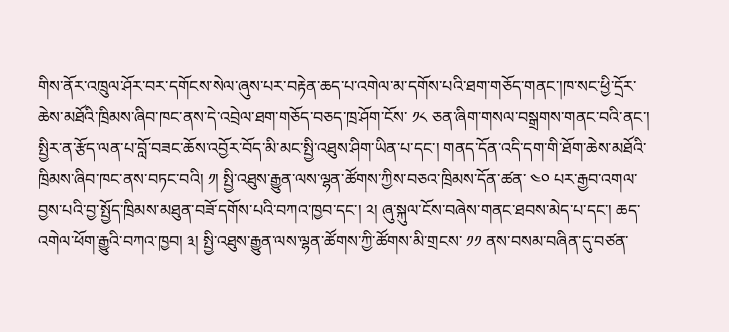གིས་ནོར་འཁྲུལ་ཤོར་བར་དགོངས་སེལ་ཞུས་པར་བརྟེན་ཆད་པ་འགེལ་མ་དགོས་པའི་ཐག་གཅོད་གནང་།ཁ་སང་ཕྱི་དྲོར་ཆེས་མཐོའི་ཁྲིམས་ཞིབ་ཁང་ནས་དེ་འབྲེལ་ཐག་གཅོད་བཅད་ཁྲ་ཤོག་ངོས་ ༡༨ ཅན་ཞིག་གསལ་བསྒྲགས་གནང་བའི་ནང་། སྤྱིར་ན་རྩོད་ལན་པ་བློ་བཟང་ཆོས་འབྱོར་བོད་མི་མང་སྤྱི་འཐུས་ཤིག་ཡིན་པ་དང་། གནད་དོན་འདི་དག་གི་ཐོག་ཆེས་མཐོའི་ཁྲིམས་ཞིབ་ཁང་ནས་བཏང་བའི། ༡། སྤྱི་འཐུས་རྒྱུན་ལས་ལྷན་ཚོགས་ཀྱིས་བཅའ་ཁྲིམས་དོན་ཚན་ ༤༠ པར་རྒྱབ་འགལ་བྱས་པའི་བྱ་སྤྱོད་ཁྲིམས་མཐུན་བཟོ་དགོས་པའི་བཀའ་ཁྱབ་དང་། ༢། ཞུ་སྐུལ་ངོས་བཞེས་གནང་ཐབས་མེད་པ་དང་། ཆད་འགེལ་ཕོག་རྒྱུའི་བཀའ་ཁྱབ། ༣། སྤྱི་འཐུས་རྒྱུན་ལས་ལྷན་ཚོགས་ཀྱི་ཚོགས་མི་གྲངས་ ༡༡ ནས་བསམ་བཞིན་དུ་བཙན་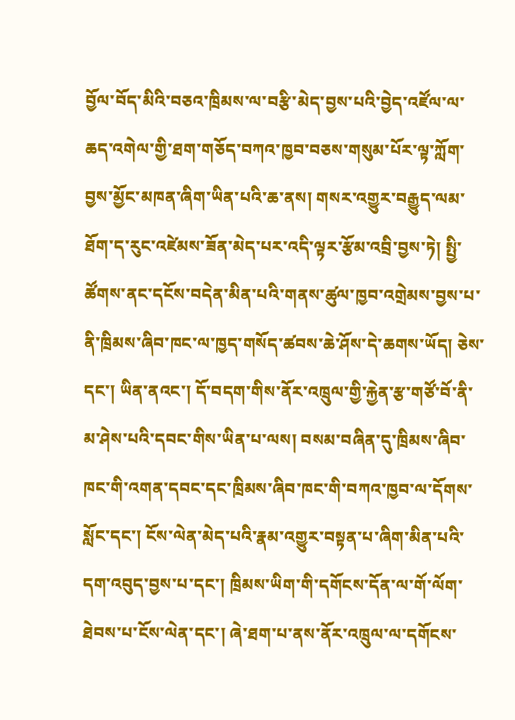བྱོལ་བོད་མིའི་བཅའ་ཁྲིམས་ལ་བརྩི་མེད་བྱས་པའི་བྱེད་འཛོལ་ལ་ཆད་འགེལ་གྱི་ཐག་གཅོད་བཀའ་ཁྱབ་བཅས་གསུམ་པོར་ལྟ་ཀློག་བྱས་མྱོང་མཁན་ཞིག་ཡིན་པའི་ཆ་ནས། གསར་འགྱུར་བརྒྱུད་ལམ་ཐོག་ད་རུང་འཛེམས་ཟོན་མེད་པར་འདི་ལྟར་རྩོམ་འབྲི་བྱས་ཏེ། སྤྱི་ཚོགས་ནང་དངོས་བདེན་མིན་པའི་གནས་ཚུལ་ཁྱབ་འགྲེམས་བྱས་པ་ནི་ཁྲིམས་ཞིབ་ཁང་ལ་ཁྱད་གསོད་ཚབས་ཆེ་ཤོས་དེ་ཆགས་ཡོད། ཅེས་དང་། ཡིན་ནའང་། དོ་བདག་གིས་ནོར་འཁྲུལ་གྱི་རྐྱེན་རྩ་གཙོ་བོ་ནི་མ་ཤེས་པའི་དབང་གིས་ཡིན་པ་ལས། བསམ་བཞིན་དུ་ཁྲིམས་ཞིབ་ཁང་གི་འགན་དབང་དང་ཁྲིམས་ཞིབ་ཁང་གི་བཀའ་ཁྱབ་ལ་དོགས་སློང་དང་། ངོས་ལེན་མེད་པའི་རྣམ་འགྱུར་བསྟན་པ་ཞིག་མིན་པའི་དག་འབུད་བྱས་པ་དང་། ཁྲིམས་ཡིག་གི་དགོངས་དོན་ལ་གོ་ལོག་ཐེབས་པ་ངོས་ལེན་དང་། ཞེ་ཐག་པ་ནས་ནོར་འཁྲུལ་ལ་དགོངས་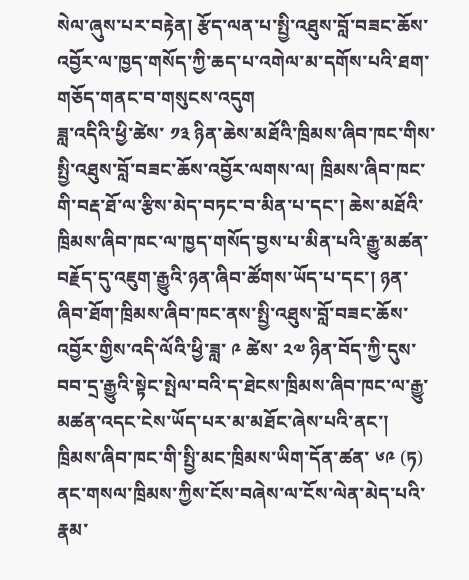སེལ་ཞུས་པར་བརྟེན། རྩོད་ལན་པ་སྤྱི་འཐུས་བློ་བཟང་ཆོས་འབྱོར་ལ་ཁྱད་གསོད་ཀྱི་ཆད་པ་འགེལ་མ་དགོས་པའི་ཐག་གཅོད་གནང་བ་གསུངས་འདུག
ཟླ་འདིའི་ཕྱི་ཚེས་ ༡༣ ཉིན་ཆེས་མཐོའི་ཁྲིམས་ཞིབ་ཁང་གིས་སྤྱི་འཐུས་བློ་བཟང་ཆོས་འབྱོར་ལགས་ལ། ཁྲིམས་ཞིབ་ཁང་གི་བརྡ་ཐོ་ལ་རྩིས་མེད་བཏང་བ་མིན་པ་དང་། ཆེས་མཐོའི་ཁྲིམས་ཞིབ་ཁང་ལ་ཁྱད་གསོད་བྱས་པ་མིན་པའི་རྒྱུ་མཚན་བརྗོད་དུ་འཇུག་རྒྱུའི་ཉན་ཞིབ་ཚོགས་ཡོད་པ་དང་། ཉན་ཞིབ་ཐོག་ཁྲིམས་ཞིབ་ཁང་ནས་སྤྱི་འཐུས་བློ་བཟང་ཆོས་འབྱོར་གྱིས་འདི་ལོའི་ཕྱི་ཟླ་ ༩ ཚེས་ ༢༧ ཉིན་བོད་ཀྱི་དུས་བབ་དྲ་རྒྱུའི་སྟེང་སྤེལ་བའི་ད་ཐེངས་ཁྲིམས་ཞིབ་ཁང་ལ་རྒྱུ་མཚན་འདང་ངེས་ཡོད་པར་མ་མཐོང་ཞེས་པའི་ནང་། ཁྲིམས་ཞིབ་ཁང་གི་སྤྱི་མང་ཁྲིམས་ཡིག་དོན་ཚན་ ༦༩ (ཏ) ནང་གསལ་ཁྲིམས་ཀྱིས་ངོས་བཞེས་ལ་ངོས་ལེན་མེད་པའི་རྣམ་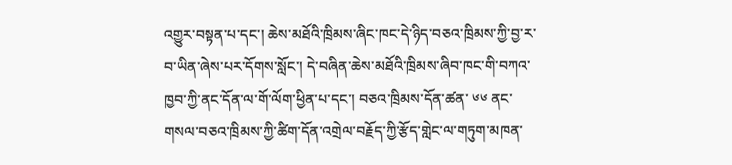འགྱུར་བསྟན་པ་དང་། ཆེས་མཐོའི་ཁྲིམས་ཞིང་ཁང་དེ་ཉིད་བཅའ་ཁྲིམས་ཀྱི་བྱ་ར་བ་ཡིན་ཞེས་པར་དོགས་སློང་། དེ་བཞིན་ཆེས་མཐོའི་ཁྲིམས་ཞིབ་ཁང་གི་བཀའ་ཁྱབ་ཀྱི་ནང་དོན་ལ་གོ་ལོག་ཕྱིན་པ་དང་། བཅའ་ཁྲིམས་དོན་ཚན་ ༦༦ ནང་གསལ་བཅའ་ཁྲིམས་ཀྱི་ཚིག་དོན་འགྲེལ་བརྗོད་ཀྱི་རྩོད་གླེང་ལ་གཏུག་མཁན་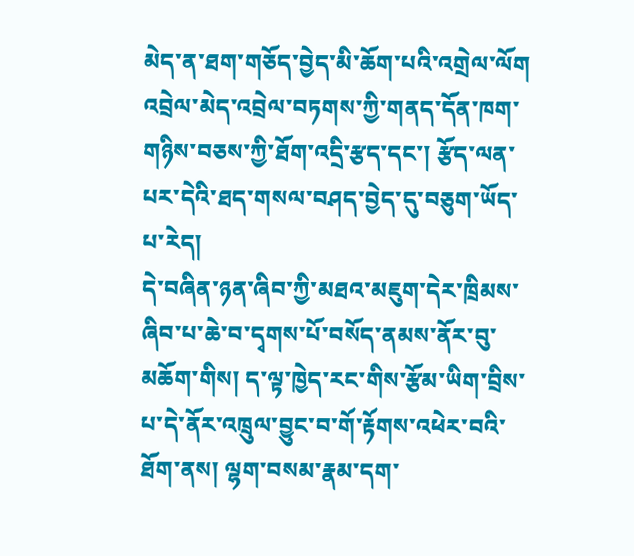མེད་ན་ཐག་གཅོད་བྱེད་མི་ཆོག་པའི་འགྲེལ་ལོག འབྲེལ་མེད་འབྲེལ་བཏགས་ཀྱི་གནད་དོན་ཁག་གཉིས་བཅས་ཀྱི་ཐོག་འདྲི་རྩད་དང་། རྩོད་ལན་པར་དེའི་ཐད་གསལ་བཤད་བྱེད་དུ་བཅུག་ཡོད་པ་རེད།
དེ་བཞིན་ཉན་ཞིབ་ཀྱི་མཐའ་མཇུག་དེར་ཁྲིམས་ཞིབ་པ་ཆེ་བ་དྭགས་པོ་བསོད་ནམས་ནོར་བུ་མཆོག་གིས། ད་ལྟ་ཁྱེད་རང་གིས་རྩོམ་ཡིག་བྲིས་པ་དེ་ནོར་འཁྲུལ་བྱུང་བ་གོ་རྟོགས་འཕེར་བའི་ཐོག་ནས། ལྷག་བསམ་རྣམ་དག་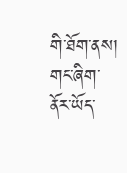གི་ཐོག་ནས། གང་ཞིག་ནོར་ཡོད་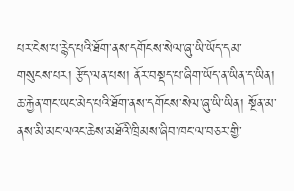པར་ངེས་པ་རྙེད་པའི་ཐོག་ནས་དགོངས་སེལ་ཞུ་ཡི་ཡོད་དམ་གསུངས་པར། རྩོད་ལན་པས། ནོར་བསྡད་པ་ཞིག་ཡོད་ན་ཡིན་ད་ཡིན། ཆ་རྐྱེན་གང་ཡང་མེད་པའི་ཐོག་ནས་དགོངས་སེལ་ཞུ་ཡི་ཡིན། སྔོན་མ་ནས་མི་མང་ལའང་ཆེས་མཐོའི་ཁྲིམས་ཞིབ་ཁང་ལ་བཅར་གྱི་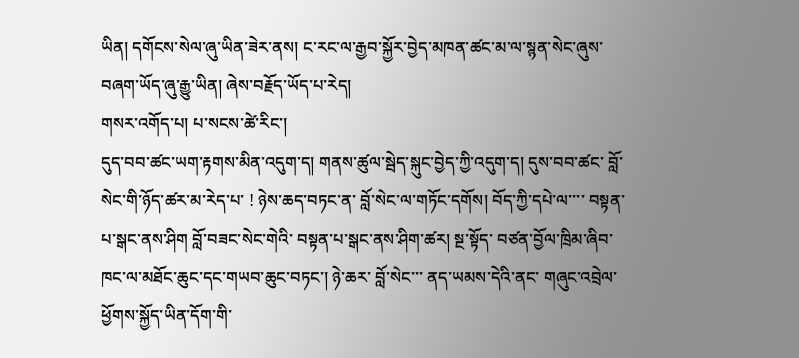ཡིན། དགོངས་སེལ་ཞུ་ཡིན་ཟེར་ནས། ང་རང་ལ་རྒྱབ་སྐྱོར་བྱེད་མཁན་ཚང་མ་ལ་སྙན་སེང་ཞུས་བཞག་ཡོད་ཞུ་རྒྱུ་ཡིན། ཞེས་བརྗོད་ཡོད་པ་རེད།
གསར་འགོད་པ། པ་སངས་ཚེ་རིང་།
དུད་བབ་ཚང་ཡག་རྟགས་མིན་འདུག་ད། གནས་ཚུལ་སྦེད་སྐུང་བྱེད་ཀྱི་འདུག་ད། དུས་བབ་ཚང་ བློ་སེང་གི་ཉོད་ཚར་མ་རེད་པ་ ! ཉེས་ཆད་བཏང་ན་ བློ་སེང་ལ་གཏོང་དགོས། བོད་ཀྱི་དཔེ་ལ་་་་ བསྟན་པ་སྒང་ནས་ཤིག བློ་བཟང་སེང་གེའི་ བསྟན་པ་སྒང་ནས་ཤིག་ཚར། སྔ་སྟོད་ བཙན་བྱོལ་ཁྲིམ་ཞིབ་ཁང་ལ་མཐོང་ཆུང་དང་གཡབ་ཆུང་བཏང་། ཉེ་ཆར་ བློ་སེང་་་ ནད་ཡམས་དེའི་ནང་ གཞུང་འབྲེལ་ཕྱོགས་སྐྱོད་ཡིན་དོག་གི་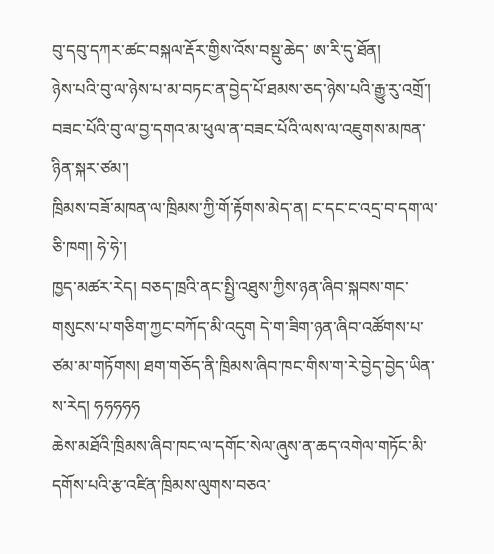བུ་དབུ་དཀར་ཚང་བསྐལ་རྡོར་གྱིས་འོས་བསྡུ་ཆེད་ ཨ་རི་དུ་ཐོན།
ཉེས་པའི་བུ་ལ་ཉེས་པ་མ་བཏང་ན་བྱེད་པོ་ཐམས་ཅད་ཉེས་པའི་རྒྱུ་རུ་འགྲོ་།
བཟང་པོའི་བུ་ལ་བྱ་དགའ་མ་ཕུལ་ན་བཟང་པོའི་ལས་ལ་འཇུགས་མཁན་ཉིན་སྐར་ཙམ་།
ཁྲིམས་བཟོ་མཁན་ལ་ཁྲིམས་ཀྱི་གོ་རྟོགས་མེད་ན། ང་དང་ང་འདྲ་བ་དག་ལ་ཅི་ཁག། ཧེ་ཧེ་།
ཁྱད་མཚར་རེད། བཅད་ཁྲའི་ནང་སྤྱི་འཐུས་ཀྱིས་ཉན་ཞིབ་སྐབས་གང་གསུངས་པ་གཅིག་ཀྱང་བཀོད་མི་འདུག དེ་ག་ཟིག་ཉན་ཞིབ་འཚོགས་པ་ཙམ་མ་གཏོགས། ཐག་གཅོད་ནི་ཁྲིམས་ཞིབ་ཁང་གིས་ག་རེ་བྱེད་བྱེད་ཡིན་ས་རེད། ཧཧཧཧཧ
ཆེས་མཐོའི་ཁྲིམས་ཞིབ་ཁང་ལ་དགོང་སེལ་ཞུས་ན་ཆད་འགེལ་གཏོང་མི་དགོས་པའི་རྩ་འཛིན་ཁྲིམས་ལུགས་བཅའ་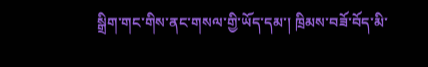སྒྲིག་གང་གིས་ནང་གསལ་གྱི་ཡོད་དམ་། ཁྲིམས་བཟོ་བོད་མི་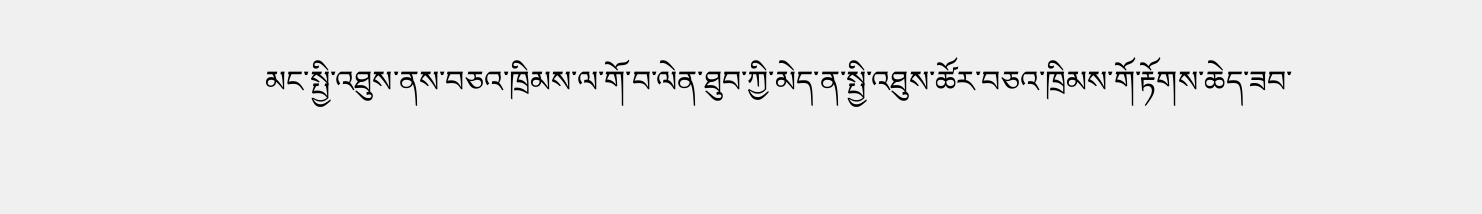མང་སྤྱི་འཐུས་ནས་བཅའ་ཁྲིམས་ལ་གོ་བ་ལེན་ཐུབ་ཀྱི་མེད་ན་སྤྱི་འཐུས་ཚོར་བཅའ་ཁྲིམས་གོ་རྟོགས་ཆེད་ཟབ་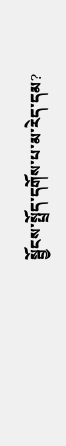སྦྱོངས་སྤྲོད་དགོས་པ་མ་རེད་དམ?